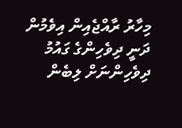މިހާރު ރާއްޖެއިން އިވެމުން ދަނީ ދިވެހިންގެ ގައުމު ދިވެހިންނަށް ލިބެން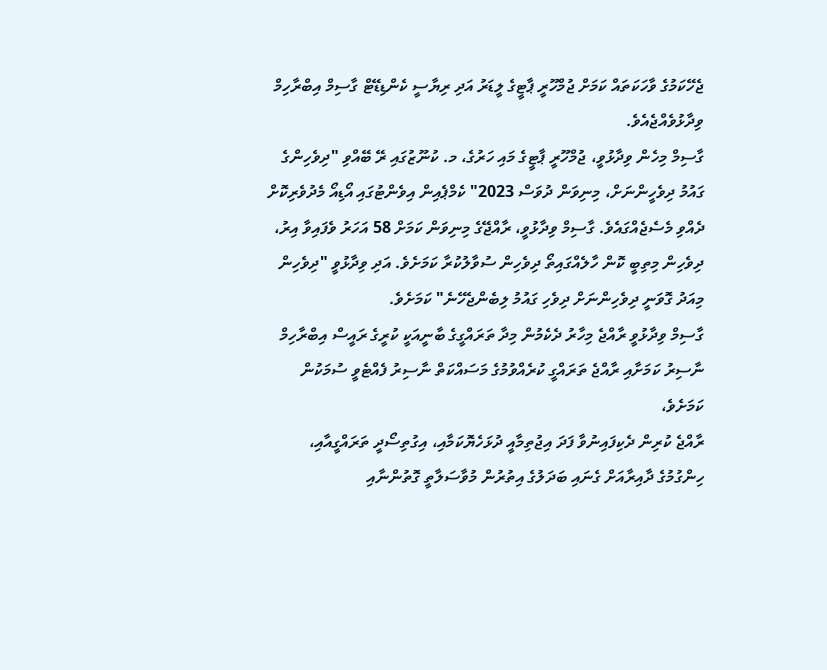ޖެހޭކަމުގެ ވާހަކަތައް ކަމަށް ޖުމްހޫރީ ޕާޓީގެ ލީޑަރު އަދި ރިޔާސީ ކެންޑިޑޭޓް ގާސިމް އިބްރާހިމް ވިދާޅުވެއްޖެއެވެ.
ގާސިމް މިހެން ވިދާޅުވީ، ޖުމްހޫރީ ޕާޓީގެ މައި ހަރުގެ، މ. ކުނޫޒުގައި ރޭ ބޭއްވި "ދިވެހިންގެ ގައުމު ދިވެހީންނަށް، މިނިވަން ދުވަސް 2023" ކެމްޕެއިން އިވެންޓުގައި އޯޑިއޯ މެދުވެރިކޮށް ދެއްވި މެސެޖެއްގައެވެ. ގާސިމް ވިދާޅުވީ، ރާއްޖޭގެ މިނިވަން ކަމަށް 58 އަހަރު ވެފައިވާ އިރު، ދިވެހިން މިތިބީ ކޮން ހާލެއްގައިތޯ ދިވެހިން ސުވާލުކުރާ ކަމަށެވެ. އަދި ވިދާޅުވީ "ދިވެހިން މިއަދު ގޮވަނީ ދިވެހިންނަށް ދިވެހި ގައުމު ލިބެންޖެހޭނެ" ކަމަށެވެ.
ގާސިމް ވިދާޅުވީ ރާއްޖެ މިހާރު ދެކެމުން މިދާ ތަރައްގީގެ ބާނީއަކީ ކުރީގެ ރައީސް އިބްރާހިމް ނާސިރު ކަމަށާއި ރާއްޖެ ތަރައްގީ ކުރެއްވުމުގެ މަސައްކަތް ނާސިރު ފެއްޓެވީ ސުމަކުން ކަމަށެވެ،
ރާއްޖެ ކުރިން ދެކިފައިނުވާ ފަދަ އިޖުތިމާއީ ދުޅަހެޔޮކަމާއި، އިގުތިސޯދީ ތަރައްގީއާއި، ހިންގުމުގެ ދާއިރާއަށް ގެނައި ބަދަލުގެ އިތުރުން މުވާސަލާތީ ގޮތުންނާއި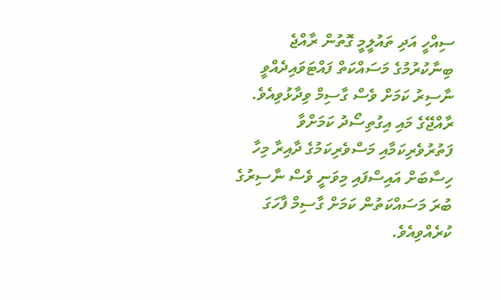ސިއްހީ އަދި ތައުލީމީ ގޮތުން ރާއްޖެ ބިނާކުރުމުގެ މަސައްކަތް ފައްޓަވައިދެއްވީ ނާސިރު ކަމަށް ވެސް ގާސިމް ވިދާޅުވިއެވެ. ރާއްޖޭގެ މައި އިގުތިސޯދު ކަމަށްވާ ފަތުރުވެރިކަމާއި މަސްވެރިކަމުގެ ދާއިރާ މިހާ ހިސާބަށް އައިސްފައި މިވަނީ ވެސް ނާސިރުގެ ބުރަ މަސައްކަތުން ކަމަށް ގާސިމް ފާހަގަ ކުރެއްވިއެވެ.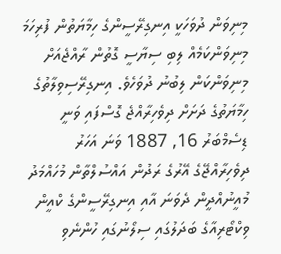މިނިވަން ދުވަހަކީ އިނގިރޭސީންގެ ހިމާޔަތުން ފުރިހަމަ މިނިވަންކަމެއް ލިބި ސިޔާސީ ގޮތުން ރާއްޖެއަށް މިނިވަންކަން ލިބުނު ދުވަހެވެ. އިނގިރޭސިވިލާތުގެ ހިމާޔަތުގެ ދަށަށް ދިވެހިރާއްޖެ ގޮސްފައި ވަނީ ޑިސެމްބަރު 16, 1887 ވަނަ އަހަރު ދިވެހިރާއްޖޭގެ އޭރުގެ ރަދުން އައްސުލްތާން މުހައްމަދު މުއީނުއްދީން ދެވަނަ އާއި އިނގިރޭސީންގެ ކްއީން ވިކްޓޯރިއާގެ ބަދަލުގައި ސިލޯނުގައި ހުންނެވި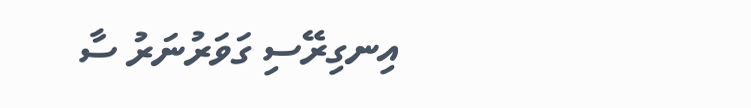އިނގިރޭސި ގަވަރުނަރު ސާ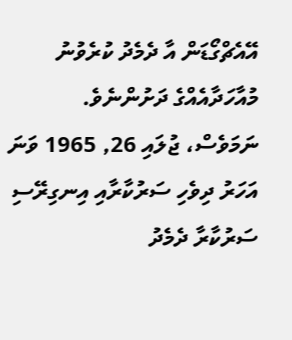އޭއެޗްގޯޑަން އާ ދެމެދު ކުރެވުނު މުއާހަދާއެއްގެ ދަށުންނެވެ.
ނަމަވެސް، ޖުލައި 26, 1965 ވަނަ އަހަރު ދިވެހި ސަރުކާރާއި އިނގިރޭސި ސަރުކާރާ ދެމެދު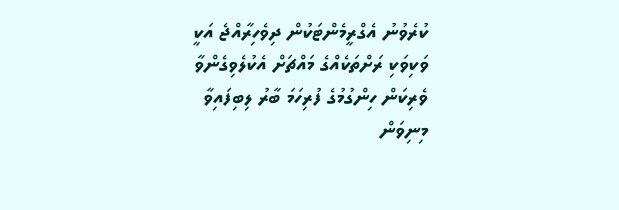ކުރެވުނު އެގްރީމެންޓަކުން ދިވެހިރާއްޖެ އަކީ ވަކިވަކި ރަށްތަކެއްގެ މައްޗަށް އެކުލެވިގެންވާ ވެރިކަން ހިންގުމުގެ ފުރިހަމަ ބާރު ލިބިފައިވާ މިނިވަން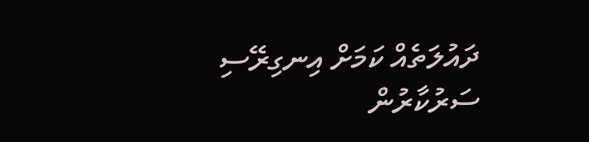ދައުލަތެއް ކަމަށް އިނގިރޭސި ސަރުކާރުން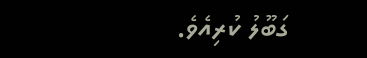ގަބޫލު ކުރިއެވެ.